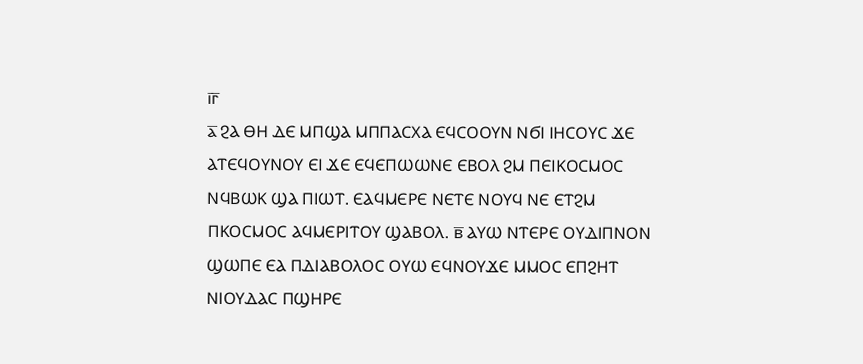ⲓ̅ⲅ̅
ⲁ̅ ϨⲀ ⲐⲎ ⲆⲈ ⲘⲠϢⲀ ⲘⲠⲠⲀⲤⲬⲀ ⲈϤⲤⲞⲞⲨⲚ ⲚϬⲒ ⲒⲎⲤⲞⲨⲤ ϪⲈ ⲀⲦⲈϤⲞⲨⲚⲞⲨ ⲈⲒ ϪⲈ ⲈϤⲈⲠⲰⲰⲚⲈ ⲈⲂⲞⲖ ϨⲘ ⲠⲈⲒⲔⲞⲤⲘⲞⲤ ⲚϤⲂⲰⲔ ϢⲀ ⲠⲒⲰⲦ. ⲈⲀϤⲘⲈⲢⲈ ⲚⲈⲦⲈ ⲚⲞⲨϤ ⲚⲈ ⲈⲦϨⲘ ⲠⲔⲞⲤⲘⲞⲤ ⲀϤⲘⲈⲢⲒⲦⲞⲨ ϢⲀⲂⲞⲖ. ⲃ̅ ⲀⲨⲰ ⲚⲦⲈⲢⲈ ⲞⲨⲆⲒⲠⲚⲞⲚ ϢⲰⲠⲈ ⲈⲀ ⲠⲆⲒⲀⲂⲞⲖⲞⲤ ⲞⲨⲰ ⲈϤⲚⲞⲨϪⲈ ⲘⲘⲞⲤ ⲈⲠϨⲎⲦ ⲚⲒⲞⲨⲆⲀⲤ ⲠϢⲎⲢⲈ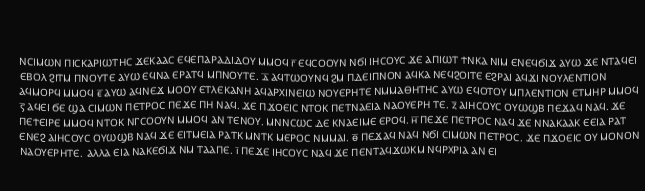ⲚⲤⲒⲘⲰⲚ ⲠⲒⲤⲔⲀⲢⲒⲰⲦⲎⲤ ϪⲈⲔⲀⲀⲤ ⲈϤⲈⲠⲀⲢⲀⲆⲒⲆⲞⲨ ⲘⲘⲞϤ ⲅ̅ ⲈϤⲤⲞⲞⲨⲚ ⲚϬⲒ ⲒⲎⲤⲞⲨⲤ ϪⲈ ⲀⲠⲒⲰⲦ ϮⲚⲔⲀ ⲚⲒⲘ ⲈⲚⲈϤϬⲒϪ ⲀⲨⲰ ϪⲈ ⲚⲦⲀϤⲈⲒ ⲈⲂⲞⲖ ϨⲒⲦⲘ ⲠⲚⲞⲨⲦⲈ ⲀⲨⲰ ⲈϤⲚⲀ ⲈⲢⲀⲦϤ ⲘⲠⲚⲞⲨⲦⲈ. ⲇ̅ ⲀϤⲦⲰⲞⲨⲚϤ ϨⲘ ⲠⲆⲈⲒⲠⲚⲞⲚ ⲀϤⲔⲀ ⲚⲈϤϨⲞⲒⲦⲈ ⲈϨⲢⲀⲒ ⲀϤϪⲒ ⲚⲞⲨⲖⲈⲚⲦⲒⲞⲚ ⲀϤⲘⲞⲢϤ ⲘⲘⲞϤ ⲉ̅ ⲀⲨⲰ ⲀϤⲚⲈϪ ⲘⲞⲞⲨ ⲈⲦⲖⲈⲔⲀⲚⲎ ⲀϤⲀⲢⲬⲒⲚⲈⲒⲰ ⲚⲞⲨⲈⲢⲎⲦⲈ ⲚⲘⲘⲀⲐⲎⲦⲎⲤ ⲀⲨⲰ ⲈϤⲞⲦⲞⲨ ⲘⲠⲖⲈⲚⲦⲒⲞⲚ ⲈⲦⲘⲎⲢ ⲘⲘⲞϤ ⲋ̅ ⲀϤⲈⲒ ϬⲈ ϢⲀ ⲤⲒⲘⲰⲚ ⲠⲈⲦⲢⲞⲤ ⲠⲈϪⲈ ⲠⲎ ⲚⲀϤ. ϪⲈ ⲠϪⲞⲈⲒⲤ ⲚⲦⲞⲔ ⲠⲈⲦⲚⲀⲈⲒⲀ ⲚⲀⲞⲨⲈⲢⲎ ⲦⲈ. ⲍ̅ ⲀⲒⲎⲤⲞⲨⲤ ⲞⲨⲰϢⲂ ⲠⲈϪⲀϤ ⲚⲀϤ. ϪⲈ ⲠⲈϮⲈⲒⲢⲈ ⲘⲘⲞϤ ⲚⲦⲞⲔ ⲚⲄⲤⲞⲞⲨⲚ ⲘⲘⲞϤ ⲀⲚ ⲦⲈⲚⲞⲨ. ⲘⲚⲚⲤⲰⲤ ⲆⲈ ⲔⲚⲀⲈⲒⲘⲈ ⲈⲢⲞϤ. ⲏ̅ ⲠⲈϪⲈ ⲠⲈⲦⲢⲞⲤ ⲚⲀϤ ϪⲈ ⲚⲚⲀⲔⲀⲀⲔ ⲈⲈⲒⲀ ⲢⲀⲦ ⲈⲚⲈϨ ⲀⲒⲎⲤⲞⲨⲤ ⲞⲨⲰϢⲂ ⲚⲀϤ ϪⲈ ⲈⲒⲦⲘⲈⲒⲀ ⲢⲀⲦⲔ ⲘⲚⲦⲔ ⲘⲈⲢⲞⲤ ⲚⲘⲘⲀⲒ. ⲑ̅ ⲠⲈϪⲀϤ ⲚⲀϤ ⲚϬⲒ ⲤⲒⲘⲰⲚ ⲠⲈⲦⲢⲞⲤ. ϪⲈ ⲠϪⲞⲈⲒⲤ ⲞⲨ ⲘⲞⲚⲞⲚ ⲚⲀⲞⲨⲈⲢⲎⲦⲈ. ⲀⲖⲖⲀ ⲈⲒⲀ ⲚⲀⲔⲈϬⲒϪ ⲚⲘ ⲦⲀⲀⲠⲈ. ⲓ̅ ⲠⲈϪⲈ ⲒⲎⲤⲞⲨⲤ ⲚⲀϤ ϪⲈ ⲠⲈⲚⲦⲀϤϪⲰⲔⲘ ⲚϤⲢⲬⲢⲒⲀ ⲀⲚ ⲈⲒ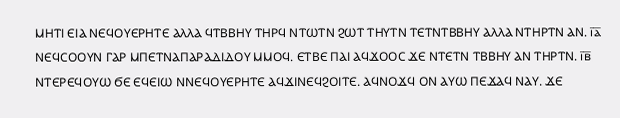ⲘⲎⲦⲒ ⲈⲒⲀ ⲚⲈϤⲞⲨⲈⲢⲎⲦⲈ ⲀⲖⲖⲀ ϤⲦⲂⲂⲎⲨ ⲦⲎⲢϤ ⲚⲦⲰⲦⲚ ϨⲰⲦ ⲦⲎⲨⲦⲚ ⲦⲈⲦⲚⲦⲂⲂⲎⲨ ⲀⲖⲖⲀ ⲚⲦⲎⲢⲦⲚ ⲀⲚ. ⲓ̅ⲁ̅ ⲚⲈϤⲤⲞⲞⲨⲚ ⲄⲀⲢ ⲘⲠⲈⲦⲚⲀⲠⲀⲢⲀⲆⲒⲆⲞⲨ ⲘⲘⲞϤ. ⲈⲦⲂⲈ ⲠⲀⲒ ⲀϤϪⲞⲞⲤ ϪⲈ ⲚⲦⲈⲦⲚ ⲦⲂⲂⲎⲨ ⲀⲚ ⲦⲎⲢⲦⲚ. ⲓ̅ⲃ̅ ⲚⲦⲈⲢⲈϤⲞⲨⲰ ϬⲈ ⲈϤⲈⲒⲰ ⲚⲚⲈϤⲞⲨⲈⲢⲎⲦⲈ ⲀϤϪⲒⲚⲈϤϨⲞⲒⲦⲈ. ⲀϤⲚⲞϪϤ ⲞⲚ ⲀⲨⲰ ⲠⲈϪⲀϤ ⲚⲀⲨ. ϪⲈ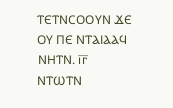ⲦⲈⲦⲚⲤⲞⲞⲨⲚ ϪⲈ ⲞⲨ ⲠⲈ ⲚⲦⲀⲒⲀⲀϤ ⲚⲎⲦⲚ. ⲓ̅ⲅ̅ ⲚⲦⲰⲦⲚ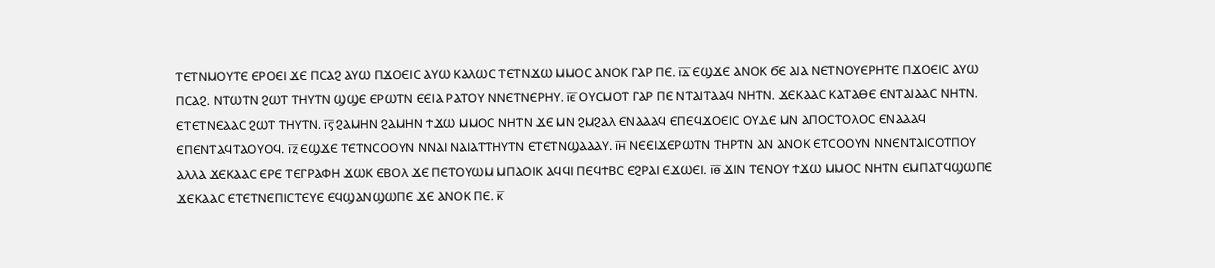ⲦⲈⲦⲚⲘⲞⲨⲦⲈ ⲈⲢⲞⲈⲒ ϪⲈ ⲠⲤⲀϨ ⲀⲨⲰ ⲠϪⲞⲈⲒⲤ ⲀⲨⲰ ⲔⲀⲖⲰⲤ ⲦⲈⲦⲚϪⲰ ⲘⲘⲞⲤ ⲀⲚⲞⲔ ⲄⲀⲢ ⲠⲈ. ⲓ̅ⲇ̅ ⲈϢϪⲈ ⲀⲚⲞⲔ ϬⲈ ⲀⲒⲀ ⲚⲈⲦⲚⲞⲨⲈⲢⲎⲦⲈ ⲠϪⲞⲈⲒⲤ ⲀⲨⲰ ⲠⲤⲀϨ. ⲚⲦⲰⲦⲚ ϨⲰⲦ ⲦⲎⲨⲦⲚ ϢϢⲈ ⲈⲢⲰⲦⲚ ⲈⲈⲒⲀ ⲢⲀⲦⲞⲨ ⲚⲚⲈⲦⲚⲈⲢⲎⲨ. ⲓ̅ⲉ̅ ⲞⲨⲤⲘⲞⲦ ⲄⲀⲢ ⲠⲈ ⲚⲦⲀⲒⲦⲀⲀϤ ⲚⲎⲦⲚ. ϪⲈⲔⲀⲀⲤ ⲔⲀⲦⲀⲐⲈ ⲈⲚⲦⲀⲒⲀⲀⲤ ⲚⲎⲦⲚ. ⲈⲦⲈⲦⲚⲈⲀⲀⲤ ϨⲰⲦ ⲦⲎⲨⲦⲚ. ⲓ̅ⲋ̅ ϨⲀⲘⲎⲚ ϨⲀⲘⲎⲚ ϮϪⲰ ⲘⲘⲞⲤ ⲚⲎⲦⲚ ϪⲈ ⲘⲚ ϨⲘϨⲀⲖ ⲈⲚⲀⲀⲀϤ ⲈⲠⲈϤϪⲞⲈⲒⲤ ⲞⲨⲆⲈ ⲘⲚ ⲀⲠⲞⲤⲦⲞⲖⲞⲤ ⲈⲚⲀⲀⲀϤ ⲈⲠⲈⲚⲦⲀϤⲦⲀⲞⲨⲞϤ. ⲓ̅ⲍ̅ ⲈϢϪⲈ ⲦⲈⲦⲚⲤⲞⲞⲨⲚ ⲚⲚⲀⲒ ⲚⲀⲒⲀⲦⲦⲎⲨⲦⲚ ⲈⲦⲈⲦⲚϢⲀⲀⲀⲨ. ⲓ̅ⲏ̅ ⲚⲈⲈⲒϪⲈⲢⲰⲦⲚ ⲦⲎⲢⲦⲚ ⲀⲚ ⲀⲚⲞⲔ ⲈⲦⲤⲞⲞⲨⲚ ⲚⲚⲈⲚⲦⲀⲒⲤⲞⲦⲠⲞⲨ ⲀⲖⲖⲀ ϪⲈⲔⲀⲀⲤ ⲈⲢⲈ ⲦⲈⲄⲢⲀⲪⲎ ϪⲰⲔ ⲈⲂⲞⲖ ϪⲈ ⲠⲈⲦⲞⲨⲰⲘ ⲘⲠⲀⲞⲒⲔ ⲀϤϤⲒ ⲠⲈϤϮⲂⲤ ⲈϨⲢⲀⲒ ⲈϪⲰⲈⲒ. ⲓ̅ⲑ̅ ϪⲒⲚ ⲦⲈⲚⲞⲨ ϮϪⲰ ⲘⲘⲞⲤ ⲚⲎⲦⲚ ⲈⲘⲠⲀⲦϤϢⲰⲠⲈ ϪⲈⲔⲀⲀⲤ ⲈⲦⲈⲦⲚⲈⲠⲒⲤⲦⲈⲨⲈ ⲈϤϢⲀⲚϢⲰⲠⲈ ϪⲈ ⲀⲚⲞⲔ ⲠⲈ. ⲕ̅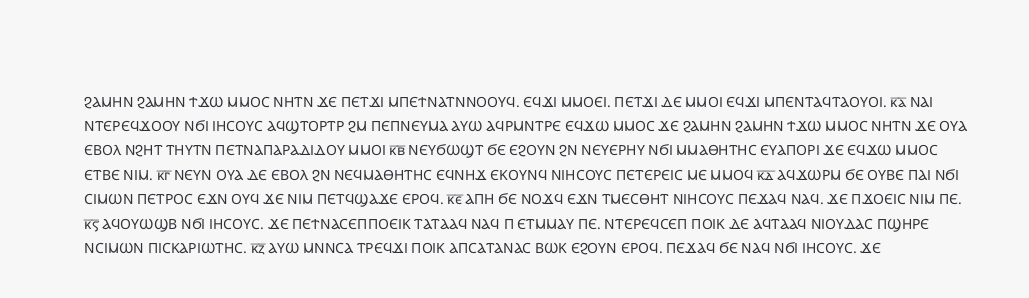ϨⲀⲘⲎⲚ ϨⲀⲘⲎⲚ ϮϪⲰ ⲘⲘⲞⲤ ⲚⲎⲦⲚ ϪⲈ ⲠⲈⲦϪⲒ ⲘⲠⲈϮⲚⲀⲦⲚⲚⲞⲞⲨϤ. ⲈϤϪⲒ ⲘⲘⲞⲈⲒ. ⲠⲈⲦϪⲒ ⲆⲈ ⲘⲘⲞⲒ ⲈϤϪⲒ ⲘⲠⲈⲚⲦⲀϤⲦⲀⲞⲨⲞⲒ. ⲕ̅ⲁ̅ ⲚⲀⲒ ⲚⲦⲈⲢⲈϤϪⲞⲞⲨ ⲚϬⲒ ⲒⲎⲤⲞⲨⲤ ⲀϤϢⲦⲞⲢⲦⲢ ϨⲘ ⲠⲈⲠⲚⲈⲨⲘⲀ ⲀⲨⲰ ⲀϤⲢⲘⲚⲦⲢⲈ ⲈϤϪⲰ ⲘⲘⲞⲤ ϪⲈ ϨⲀⲘⲎⲚ ϨⲀⲘⲎⲚ ϮϪⲰ ⲘⲘⲞⲤ ⲚⲎⲦⲚ ϪⲈ ⲞⲨⲀ ⲈⲂⲞⲖ ⲚϨⲎⲦ ⲦⲎⲨⲦⲚ ⲠⲈⲦⲚⲀⲠⲀⲢⲀⲆⲒⲆⲞⲨ ⲘⲘⲞⲒ ⲕ̅ⲃ̅ ⲚⲈⲨϬⲰϢⲦ ϬⲈ ⲈϨⲞⲨⲚ ϨⲚ ⲚⲈⲨⲈⲢⲎⲨ ⲚϬⲒ ⲘⲘⲀⲐⲎⲦⲎⲤ ⲈⲨⲀⲠⲞⲢⲒ ϪⲈ ⲈϤϪⲰ ⲘⲘⲞⲤ ⲈⲦⲂⲈ ⲚⲒⲘ. ⲕ̅ⲅ̅ ⲚⲈⲨⲚ ⲞⲨⲀ ⲆⲈ ⲈⲂⲞⲖ ϨⲚ ⲚⲈϤⲘⲀⲐⲎⲦⲎⲤ ⲈϤⲚⲎϪ ⲈⲔⲞⲨⲚϤ ⲚⲒⲎⲤⲞⲨⲤ ⲠⲈⲦⲈⲢⲈⲒⲤ ⲘⲈ ⲘⲘⲞϤ ⲕ̅ⲇ̅ ⲀϤϪⲰⲢⲘ ϬⲈ ⲞⲨⲂⲈ ⲠⲀⲒ ⲚϬⲒ ⲤⲒⲘⲰⲚ ⲠⲈⲦⲢⲞⲤ ⲈϪⲚ ⲞⲨϤ ϪⲈ ⲚⲒⲘ ⲠⲈⲦϤϢⲀϪⲈ ⲈⲢⲞϤ. ⲕ̅ⲉ̅ ⲀⲠⲎ ϬⲈ ⲚⲞϪϤ ⲈϪⲚ ⲦⲘⲈⲤⲐⲎⲦ ⲚⲒⲎⲤⲞⲨⲤ ⲠⲈϪⲀϤ ⲚⲀϤ. ϪⲈ ⲠϪⲞⲈⲒⲤ ⲚⲒⲘ ⲠⲈ. ⲕ̅ⲋ̅ ⲀϤⲞⲨⲰϢⲂ ⲚϬⲒ ⲒⲎⲤⲞⲨⲤ. ϪⲈ ⲠⲈϮⲚⲀⲤⲈⲠⲠⲞⲈⲒⲔ ⲦⲀⲦⲀⲀϤ ⲚⲀϤ Ⲡ ⲈⲦⲘⲘⲀⲨ ⲠⲈ. ⲚⲦⲈⲢⲈϤⲤⲈⲠ ⲠⲞⲒⲔ ⲆⲈ ⲀϤⲦⲀⲀϤ ⲚⲒⲞⲨⲆⲀⲤ ⲠϢⲎⲢⲈ ⲚⲤⲒⲘⲰⲚ ⲠⲒⲤⲔⲀⲢⲒⲰⲦⲎⲤ. ⲕ̅ⲍ̅ ⲀⲨⲰ ⲘⲚⲚⲤⲀ ⲦⲢⲈϤϪⲒ ⲠⲞⲒⲔ ⲀⲠⲤⲀⲦⲀⲚⲀⲤ ⲂⲰⲔ ⲈϨⲞⲨⲚ ⲈⲢⲞϤ. ⲠⲈϪⲀϤ ϬⲈ ⲚⲀϤ ⲚϬⲒ ⲒⲎⲤⲞⲨⲤ. ϪⲈ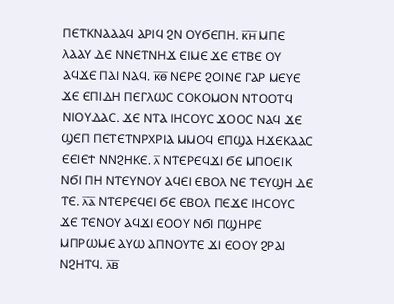ⲠⲈⲦⲔⲚⲀⲀⲀϤ ⲀⲢⲒϤ ϨⲚ ⲞⲨϬⲈⲠⲎ. ⲕ̅ⲏ̅ ⲘⲠⲈ ⲖⲀⲀⲨ ⲆⲈ ⲚⲚⲈⲦⲚⲎϪ ⲈⲒⲘⲈ ϪⲈ ⲈⲦⲂⲈ ⲞⲨ ⲀϤϪⲈ ⲠⲀⲒ ⲚⲀϤ. ⲕ̅ⲑ̅ ⲚⲈⲢⲈ ϨⲞⲒⲚⲈ ⲄⲀⲢ ⲘⲈⲨⲈ ϪⲈ ⲈⲠⲒⲆⲎ ⲠⲈⲄⲖⲰⲤ ⲤⲞⲔⲞⲘⲞⲚ ⲚⲦⲞⲞⲦϤ ⲚⲒⲞⲨⲆⲀⲤ. ϪⲈ ⲚⲦⲀ ⲒⲎⲤⲞⲨⲤ ϪⲞⲞⲤ ⲚⲀϤ ϪⲈ ϢⲈⲠ ⲠⲈⲦⲈⲦⲚⲢⲬⲢⲒⲀ ⲘⲘⲞϤ ⲈⲠϢⲀ ⲎϪⲈⲔⲀⲀⲤ ⲈⲈⲒⲈϮ ⲚⲚϨⲎⲔⲈ. ⲗ̅ ⲚⲦⲈⲢⲈϤϪⲒ ϬⲈ ⲘⲠⲞⲈⲒⲔ ⲚϬⲒ ⲠⲎ ⲚⲦⲈⲨⲚⲞⲨ ⲀϤⲈⲒ ⲈⲂⲞⲖ ⲚⲈ ⲦⲈⲨϢⲎ ⲆⲈ ⲦⲈ. ⲗ̅ⲁ̅ ⲚⲦⲈⲢⲈϤⲈⲒ ϬⲈ ⲈⲂⲞⲖ ⲠⲈϪⲈ ⲒⲎⲤⲞⲨⲤ ϪⲈ ⲦⲈⲚⲞⲨ ⲀϤϪⲒ ⲈⲞⲞⲨ ⲚϬⲒ ⲠϢⲎⲢⲈ ⲘⲠⲢⲰⲘⲈ ⲀⲨⲰ ⲀⲠⲚⲞⲨⲦⲈ ϪⲒ ⲈⲞⲞⲨ ϨⲢⲀⲒ ⲚϨⲎⲦϤ. ⲗ̅ⲃ̅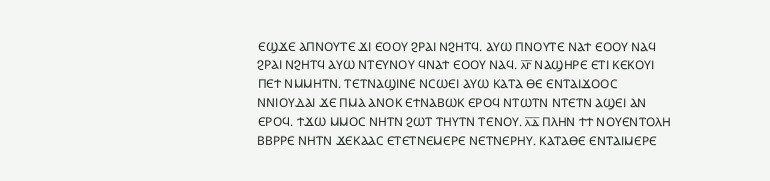ⲈϢϪⲈ ⲀⲠⲚⲞⲨⲦⲈ ϪⲒ ⲈⲞⲞⲨ ϨⲢⲀⲒ ⲚϨⲎⲦϤ. ⲀⲨⲰ ⲠⲚⲞⲨⲦⲈ ⲚⲀϮ ⲈⲞⲞⲨ ⲚⲀϤ ϨⲢⲀⲒ ⲚϨⲎⲦϤ ⲀⲨⲰ ⲚⲦⲈⲨⲚⲞⲨ ϤⲚⲀϮ ⲈⲞⲞⲨ ⲚⲀϤ. ⲗ̅ⲅ̅ ⲚⲀϢⲎⲢⲈ ⲈⲦⲒ ⲔⲈⲔⲞⲨⲒ ⲠⲈϮ ⲚⲘⲘⲎⲦⲚ. ⲦⲈⲦⲚⲀϢⲒⲚⲈ ⲚⲤⲰⲈⲒ ⲀⲨⲰ ⲔⲀⲦⲀ ⲐⲈ ⲈⲚⲦⲀⲒϪⲞⲞⲤ ⲚⲚⲒⲞⲨⲆⲀⲒ ϪⲈ ⲠⲘⲀ ⲀⲚⲞⲔ ⲈϮⲚⲀⲂⲰⲔ ⲈⲢⲞϤ ⲚⲦⲰⲦⲚ ⲚⲦⲈⲦⲚ ⲀϢⲈⲒ ⲀⲚ ⲈⲢⲞϤ. ϮϪⲰ ⲘⲘⲞⲤ ⲚⲎⲦⲚ ϨⲰⲦ ⲦⲎⲨⲦⲚ ⲦⲈⲚⲞⲨ. ⲗ̅ⲇ̅ ⲠⲖⲎⲚ ϮϮ ⲚⲞⲨⲈⲚⲦⲞⲖⲎ ⲂⲂⲢⲢⲈ ⲚⲎⲦⲚ ϪⲈⲔⲀⲀⲤ ⲈⲦⲈⲦⲚⲈⲘⲈⲢⲈ ⲚⲈⲦⲚⲈⲢⲎⲨ. ⲔⲀⲦⲀⲐⲈ ⲈⲚⲦⲀⲒⲘⲈⲢⲈ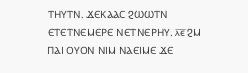ⲦⲎⲨⲦⲚ. ϪⲈⲔⲀⲀⲤ ϨⲰⲰⲦⲚ ⲈⲦⲈⲦⲚⲈⲘⲈⲢⲈ ⲚⲈⲦⲚⲈⲢⲎⲨ. ⲗ̅ⲉ̅ ϨⲘ ⲠⲀⲒ ⲞⲨⲞⲚ ⲚⲒⲘ ⲚⲀⲈⲒⲘⲈ ϪⲈ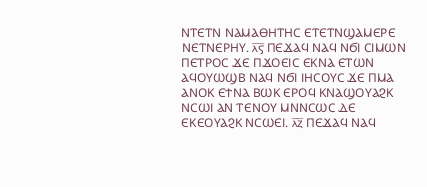ⲚⲦⲈⲦⲚ ⲚⲀⲘⲀⲐⲎⲦⲎⲤ ⲈⲦⲈⲦⲚϢⲀⲘⲈⲢⲈ ⲚⲈⲦⲚⲈⲢⲎⲨ. ⲗ̅ⲋ̅ ⲠⲈϪⲀϤ ⲚⲀϤ ⲚϬⲒ ⲤⲒⲘⲰⲚ ⲠⲈⲦⲢⲞⲤ ϪⲈ ⲠϪⲞⲈⲒⲤ ⲈⲔⲚⲀ ⲈⲦⲰⲚ ⲀϤⲞⲨⲰϢⲂ ⲚⲀϤ ⲚϬⲒ ⲒⲎⲤⲞⲨⲤ ϪⲈ ⲠⲘⲀ ⲀⲚⲞⲔ ⲈϮⲚⲀ ⲂⲰⲔ ⲈⲢⲞϤ ⲔⲚⲀϢⲞⲨⲀϨⲔ ⲚⲤⲰⲒ ⲀⲚ ⲦⲈⲚⲞⲨ ⲘⲚⲚⲤⲰⲤ ⲆⲈ ⲈⲔⲈⲞⲨⲀϨⲔ ⲚⲤⲰⲈⲒ. ⲗ̅ⲍ̅ ⲠⲈϪⲀϤ ⲚⲀϤ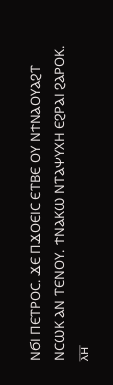ⲚϬⲒ ⲠⲈⲦⲢⲞⲤ. ϪⲈ ⲠϪⲞⲈⲒⲤ ⲈⲦⲂⲈ ⲞⲨ ⲚϮⲚⲀⲞⲨⲀϨⲦ ⲚⲤⲰⲔ ⲀⲚ ⲦⲈⲚⲞⲨ. ϮⲚⲀⲔⲰ ⲚⲦⲀⲮⲨⲬⲎ ⲈϨⲢⲀⲒ ϨⲀⲢⲞⲔ. ⲗ̅ⲏ̅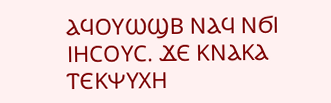ⲀϤⲞⲨⲰϢⲂ ⲚⲀϤ ⲚϬⲒ ⲒⲎⲤⲞⲨⲤ. ϪⲈ ⲔⲚⲀⲔⲀ ⲦⲈⲔⲮⲨⲬⲎ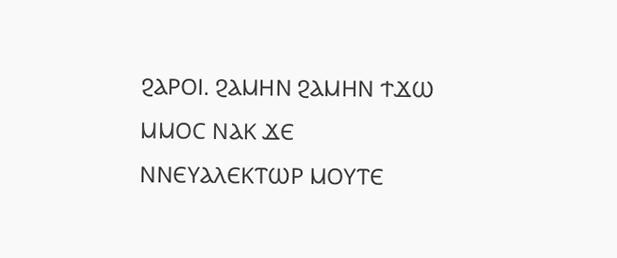ϨⲀⲢⲞⲒ. ϨⲀⲘⲎⲚ ϨⲀⲘⲎⲚ ϮϪⲰ ⲘⲘⲞⲤ ⲚⲀⲔ ϪⲈ ⲚⲚⲈⲨⲀⲖⲈⲔⲦⲰⲢ ⲘⲞⲨⲦⲈ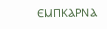ⲈⲘⲠⲔⲀⲢⲚⲀ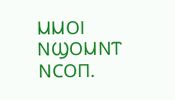ⲘⲘⲞⲒ ⲚϢⲞⲘⲚⲦ ⲚⲤⲞⲠ.